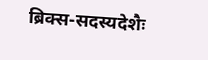ब्रिक्स-सदस्यदेशैः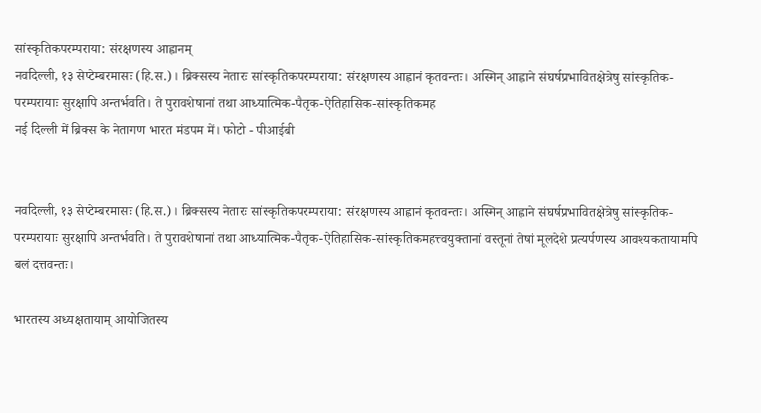सांस्कृतिकपरम्पराया: संरक्षणस्य आह्वानम्
नवदिल्ली, १३ सेप्टेम्बरमासः (हि.स.)। ब्रिक्सस्य नेतारः सांस्कृतिकपरम्पराया: संरक्षणस्य आह्वानं कृतवन्तः। अस्मिन् आह्वाने संघर्षप्रभावितक्षेत्रेषु सांस्कृतिक-परम्परायाः सुरक्षापि अन्तर्भवति। ते पुरावशेषानां तथा आध्यात्मिक-पैतृक-ऐतिहासिक-सांस्कृतिकमह
नई दिल्ली में ब्रिक्स के नेतागण भारत मंडपम में। फोटो - पीआईबी


नवदिल्ली, १३ सेप्टेम्बरमासः (हि.स.)। ब्रिक्सस्य नेतारः सांस्कृतिकपरम्पराया: संरक्षणस्य आह्वानं कृतवन्तः। अस्मिन् आह्वाने संघर्षप्रभावितक्षेत्रेषु सांस्कृतिक-परम्परायाः सुरक्षापि अन्तर्भवति। ते पुरावशेषानां तथा आध्यात्मिक-पैतृक-ऐतिहासिक-सांस्कृतिकमहत्त्वयुक्तानां वस्तूनां तेषां मूलदेशे प्रत्यर्पणस्य आवश्यकतायामपि बलं दत्तवन्तः।

भारतस्य अध्यक्षतायाम् आयोजितस्य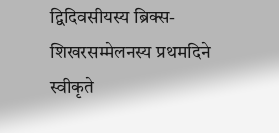द्विदिवसीयस्य ब्रिक्स-शिखरसम्मेलनस्य प्रथमदिने स्वीकृते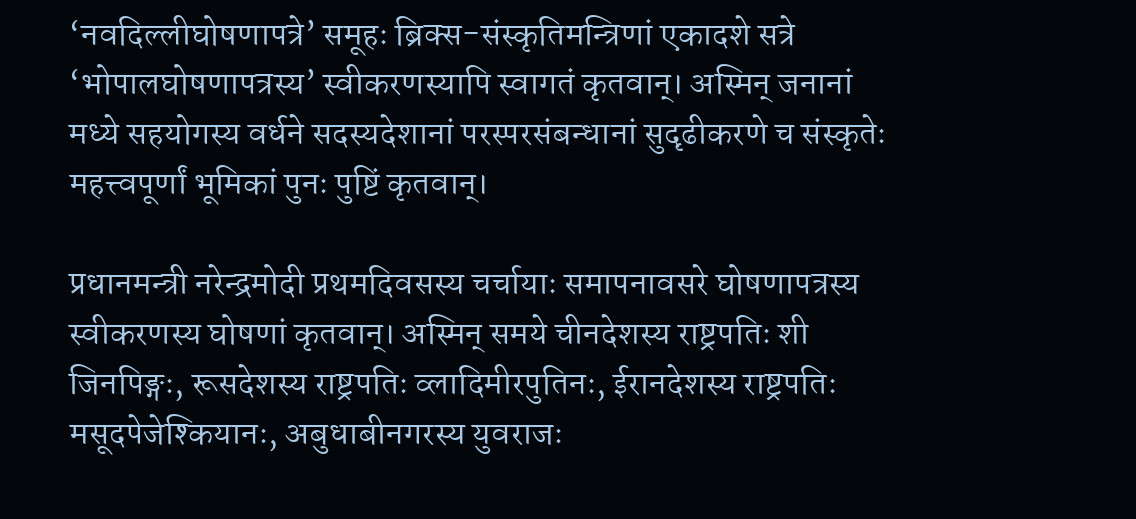‘नवदिल्लीघोषणापत्रे’ समूहः ब्रिक्स-संस्कृतिमन्त्रिणां एकादशे सत्रे ‘भोपालघोषणापत्रस्य’ स्वीकरणस्यापि स्वागतं कृतवान्। अस्मिन् जनानां मध्ये सहयोगस्य वर्धने सदस्यदेशानां परस्परसंबन्धानां सुदृढीकरणे च संस्कृतेः महत्त्वपूर्णां भूमिकां पुनः पुष्टिं कृतवान्।

प्रधानमन्त्री नरेन्द्रमोदी प्रथमदिवसस्य चर्चायाः समापनावसरे घोषणापत्रस्य स्वीकरणस्य घोषणां कृतवान्। अस्मिन् समये चीनदेशस्य राष्ट्रपतिः शी जिनपिङ्गः, रूसदेशस्य राष्ट्रपतिः व्लादिमीरपुतिनः, ईरानदेशस्य राष्ट्रपतिः मसूदपेजेश्कियानः, अबुधाबीनगरस्य युवराजः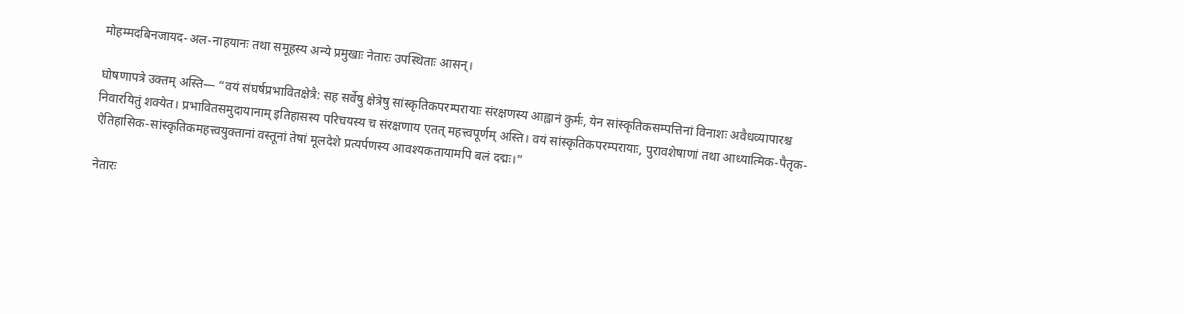मोहम्मदबिनजायद-अल-नाहयानः तथा समूहस्य अन्ये प्रमुखाः नेतारः उपस्थिताः आसन्।

घोषणापत्रे उक्तम् अस्ति— “वयं संघर्षप्रभावितक्षेत्रै: सह सर्वेषु क्षेत्रेषु सांस्कृतिकपरम्परायाः संरक्षणस्य आह्वानं कुर्मः, येन सांस्कृतिकसम्पत्तिनां विनाशः अवैधव्यापारश्च निवारयितुं शक्येत। प्रभावितसमुदायानाम् इतिहासस्य परिचयस्य च संरक्षणाय एतत् महत्त्वपूर्णम् अस्ति। वयं सांस्कृतिकपरम्परायाः, पुरावशेषाणां तथा आध्यात्मिक-पैतृक-ऐतिहासिक-सांस्कृतिकमहत्त्वयुक्तानां वस्तूनां तेषां मूलदेशे प्रत्यर्पणस्य आवश्यकतायामपि बलं दद्मः।”

नेतारः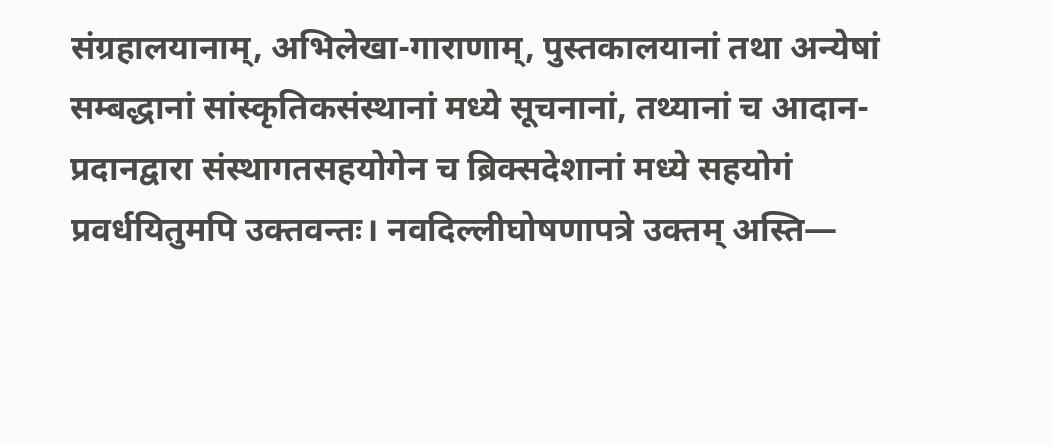संग्रहालयानाम्, अभिलेखा-गाराणाम्, पुस्तकालयानां तथा अन्येषां सम्बद्धानां सांस्कृतिकसंस्थानां मध्ये सूचनानां, तथ्यानां च आदान-प्रदानद्वारा संस्थागतसहयोगेन च ब्रिक्सदेशानां मध्ये सहयोगं प्रवर्धयितुमपि उक्तवन्तः। नवदिल्लीघोषणापत्रे उक्तम् अस्ति—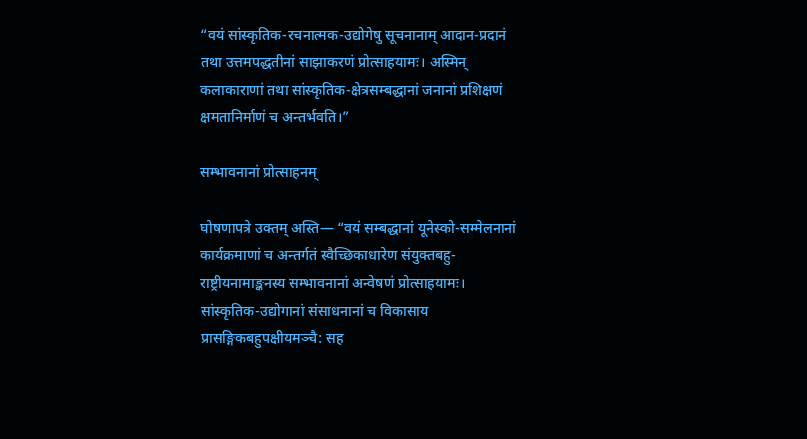“वयं सांस्कृतिक-रचनात्मक-उद्योगेषु सूचनानाम् आदान-प्रदानं तथा उत्तमपद्धतीनां साझाकरणं प्रोत्साहयामः। अस्मिन् कलाकाराणां तथा सांस्कृतिक-क्षेत्रसम्बद्धानां जनानां प्रशिक्षणं क्षमतानिर्माणं च अन्तर्भवति।”

सम्भावनानां प्रोत्साहनम्

घोषणापत्रे उक्तम् अस्ति— “वयं सम्बद्धानां यूनेस्को-सम्मेलनानां कार्यक्रमाणां च अन्तर्गतं स्वैच्छिकाधारेण संयुक्तबहु-राष्ट्रीयनामाङ्कनस्य सम्भावनानां अन्वेषणं प्रोत्साहयामः। सांस्कृतिक-उद्योगानां संसाधनानां च विकासाय प्रासङ्गिकबहुपक्षीयमञ्चै: सह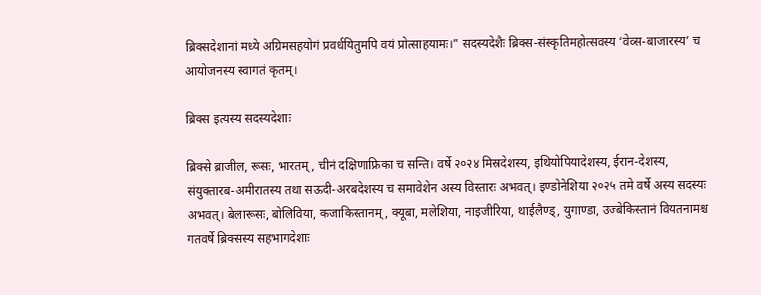ब्रिक्सदेशानां मध्ये अग्रिमसहयोगं प्रवर्धयितुमपि वयं प्रोत्साहयामः।” सदस्यदेशैः ब्रिक्स-संस्कृतिमहोत्सवस्य ‘वेव्स-बाजारस्य’ च आयोजनस्य स्वागतं कृतम्।

ब्रिक्स इत्यस्य सदस्यदेशाः

ब्रिक्से ब्राजील, रूसः, भारतम्, चीनं दक्षिणाफ्रिका च सन्ति। वर्षे २०२४ मिस्रदेशस्य, इथियोपियादेशस्य, ईरान-देशस्य, संयुक्तारब-अमीरातस्य तथा सऊदी-अरबदेशस्य च समावेशेन अस्य विस्तारः अभवत्। इण्डोनेशिया २०२५ तमे वर्षे अस्य सदस्यः अभवत्। बेलारूसः, बोलिविया, कजाकिस्तानम्, क्यूबा, मलेशिया, नाइजीरिया, थाईलैण्ड्, युगाण्डा, उज्बेकिस्तानं वियतनामश्च गतवर्षे ब्रिक्सस्य सहभागदेशाः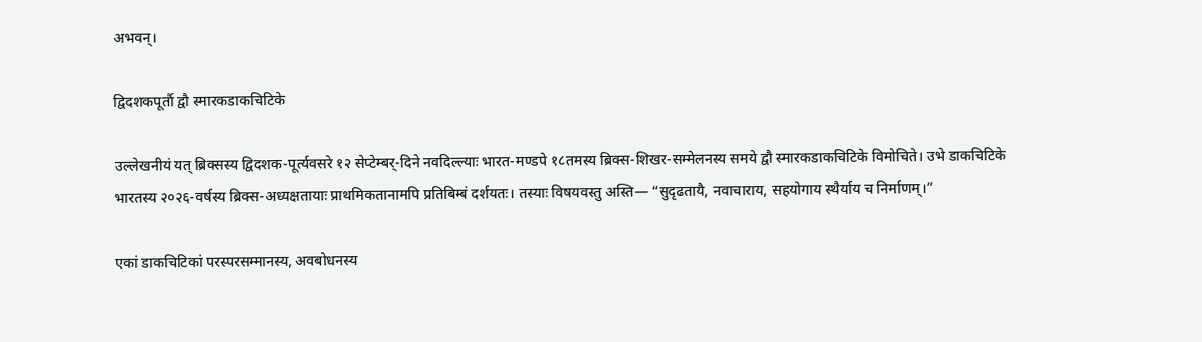अभवन्।

द्विदशकपूर्तौ द्वौ स्मारकडाकचिटिके

उल्लेखनीयं यत् ब्रिक्सस्य द्विदशक-पूर्त्यवसरे १२ सेप्टेम्बर्-दिने नवदिल्ल्याः भारत-मण्डपे १८तमस्य ब्रिक्स-शिखर-सम्मेलनस्य समये द्वौ स्मारकडाकचिटिके विमोचिते। उभे डाकचिटिके भारतस्य २०२६-वर्षस्य ब्रिक्स-अध्यक्षतायाः प्राथमिकतानामपि प्रतिबिम्बं दर्शयतः। तस्याः विषयवस्तु अस्ति— “सुदृढतायै, नवाचाराय, सहयोगाय स्थैर्याय च निर्माणम्।”

एकां डाकचिटिकां परस्परसम्मानस्य, अवबोधनस्य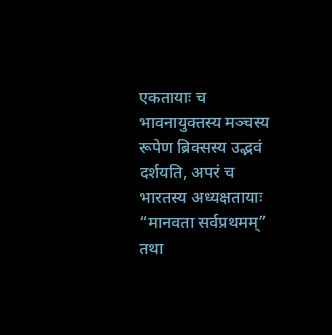एकतायाः च भावनायुक्तस्य मञ्चस्य रूपेण ब्रिक्सस्य उद्भवं दर्शयति, अपरं च भारतस्य अध्यक्षतायाः “मानवता सर्वप्रथमम्” तथा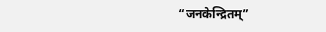“जनकेन्द्रितम्”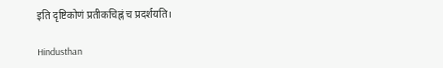इति दृष्टिकोणं प्रतीकचिह्नं च प्रदर्शयति।

Hindusthan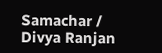Samachar / Divya Ranjan